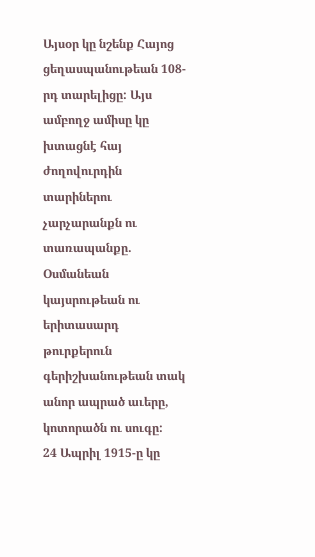Այսօր կը նշենք Հայոց ցեղասպանութեան 108-րդ տարելիցը: Այս ամբողջ ամիսը կը խտացնէ հայ ժողովուրդին տարիներու չարչարանքն ու տառապանքը. Օսմանեան կայսրութեան ու երիտասարդ թուրքերուն գերիշխանութեան տակ անոր ապրած աւերը, կոտորածն ու սուգը:
24 Ապրիլ 1915-ը կը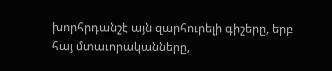խորհրդանշէ այն զարհուրելի գիշերը, երբ հայ մտաւորականները,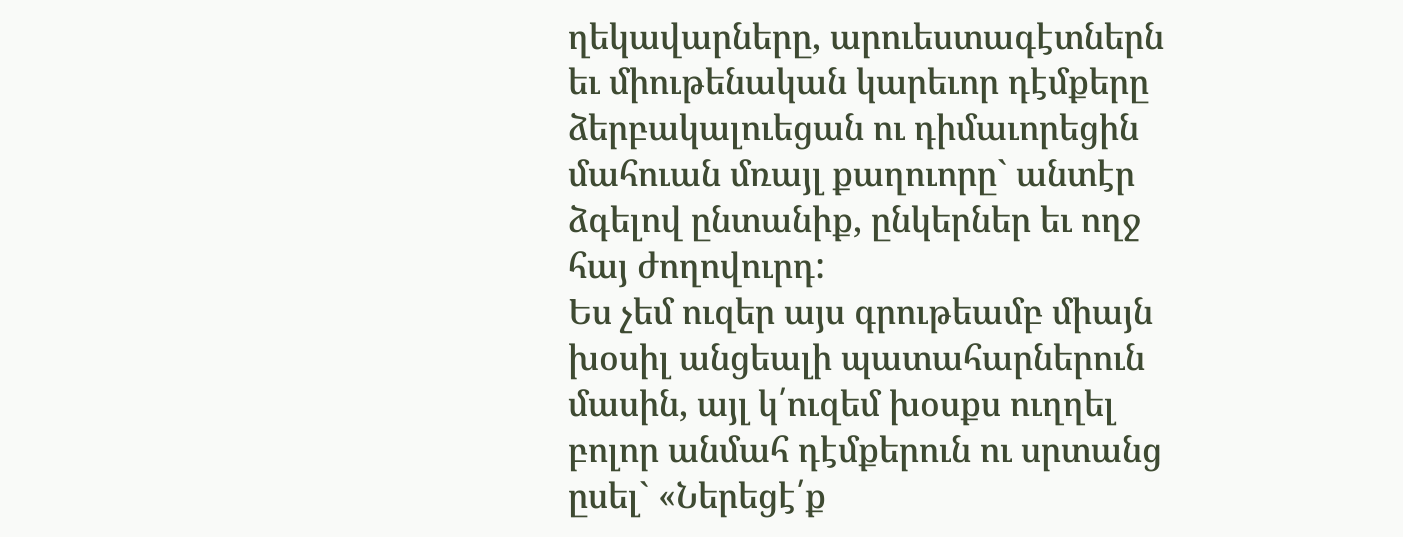ղեկավարները, արուեստագէտներն եւ միութենական կարեւոր դէմքերը ձերբակալուեցան ու դիմաւորեցին մահուան մռայլ քաղուորը` անտէր ձգելով ընտանիք, ընկերներ եւ ողջ հայ ժողովուրդ:
Ես չեմ ուզեր այս գրութեամբ միայն խօսիլ անցեալի պատահարներուն մասին, այլ կ՛ուզեմ խօսքս ուղղել բոլոր անմահ դէմքերուն ու սրտանց ըսել` «Ներեցէ՛ք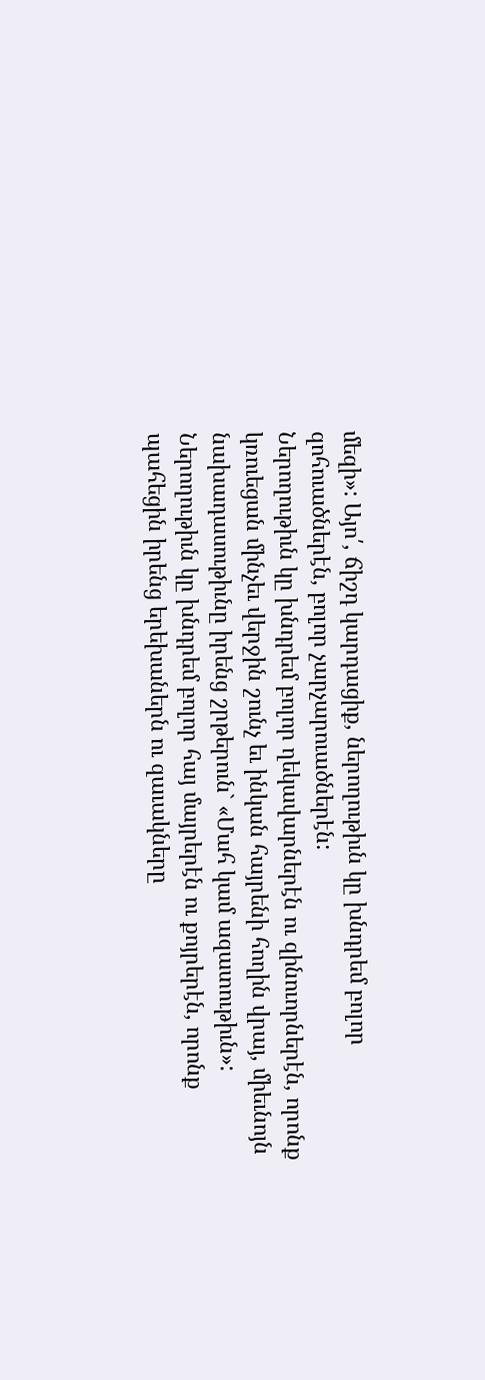մեզի»: Այո՛, ճիշդ կարդացիք, ներողութիւն կը խնդրեմ բոլոր զոհուածներէն, բոլոր չարչարուածներէն:
Ներողութիւն կը խնդրեմ բոլոր ղեկավարներէն ու զինուորներէն, որոնք կռուեցան մինչեւ վերջին շունչ եւ ինկան հայրենի հողին վրայ, միեւնոյն նախադասութիւնը իրենց շրթերուն` «Մահ կամ ազատութիւն»:
Ներողութիւն կը խնդրեմ բոլոր հայ մայրերէն ու քոյրերէն, որոնք պահեցին իրենց երեխաներն ու զաւակները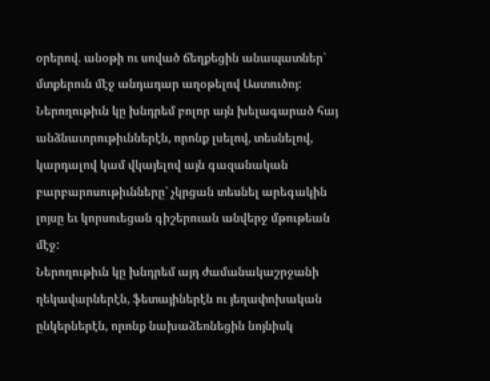օրերով. անօթի ու սոված ճեղքեցին անապատներ` մտքերուն մէջ անդադար աղօթելով Աստուծոյ:
Ներողութիւն կը խնդրեմ բոլոր այն խելագարած հայ անձնաւորութիւններէն, որոնք լսելով, տեսնելով, կարդալով կամ վկայելով այն գազանական բարբարոսութիւնները` չկրցան տեսնել արեգակին լոյսը եւ կորսուեցան գիշերուան անվերջ մթութեան մէջ:
Ներողութիւն կը խնդրեմ այդ ժամանակաշրջանի ղեկավարներէն, ֆետայիներէն ու յեղափոխական ընկերներէն, որոնք նախաձեռնեցին նոյնիսկ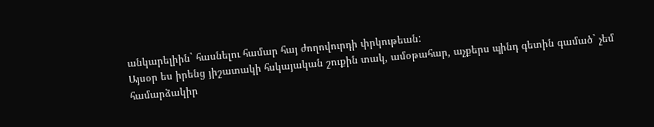անկարելիին` հասնելու համար հայ ժողովուրդի փրկութեան:
Այսօր ես իրենց յիշատակի հսկայական շուքին տակ, ամօթահար, աչքերս պինդ գետին գամած` չեմ համարձակիր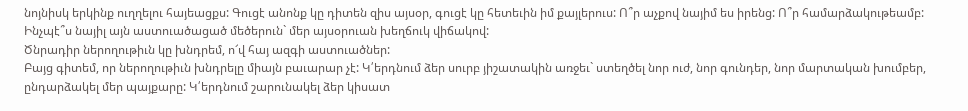նոյնիսկ երկինք ուղղելու հայեացքս: Գուցէ անոնք կը դիտեն զիս այսօր, գուցէ կը հետեւին իմ քայլերուս: Ո՞ր աչքով նայիմ ես իրենց: Ո՞ր համարձակութեամբ:
Ինչպէ՞ս նայիլ այն աստուածացած մեծերուն` մեր այսօրուան խեղճուկ վիճակով:
Ծնրադիր ներողութիւն կը խնդրեմ, ո՜վ հայ ազգի աստուածներ:
Բայց գիտեմ, որ ներողութիւն խնդրելը միայն բաւարար չէ: Կ՛երդնում ձեր սուրբ յիշատակին առջեւ` ստեղծել նոր ուժ, նոր գունդեր, նոր մարտական խումբեր, ընդարձակել մեր պայքարը: Կ՛երդնում շարունակել ձեր կիսատ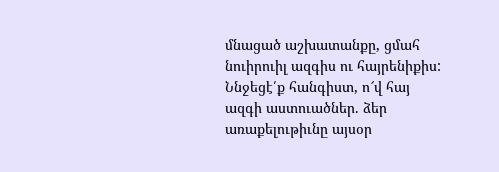մնացած աշխատանքը, ցմահ նուիրուիլ ազգիս ու հայրենիքիս:
Ննջեցէ՛ք հանգիստ, ո՜վ հայ ազգի աստուածներ. ձեր առաքելութիւնը այսօր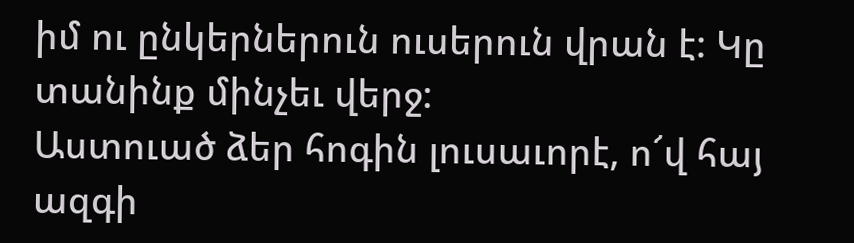իմ ու ընկերներուն ուսերուն վրան է: Կը տանինք մինչեւ վերջ:
Աստուած ձեր հոգին լուսաւորէ, ո՜վ հայ ազգի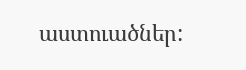աստուածներ: